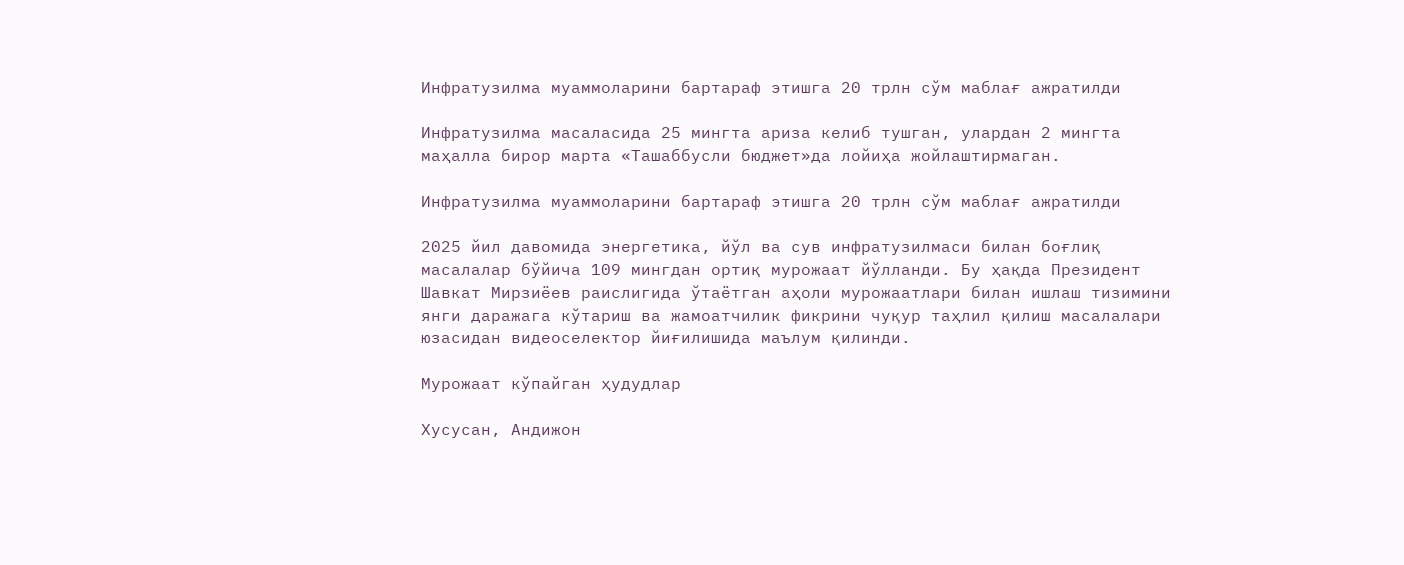Инфратузилма муаммоларини бартараф этишга 20 трлн сўм маблағ ажратилди

Инфратузилма масаласида 25 мингта ариза келиб тушган, улардан 2 мингта маҳалла бирор марта «Ташаббусли бюджет»да лойиҳа жойлаштирмаган.

Инфратузилма муаммоларини бартараф этишга 20 трлн сўм маблағ ажратилди

2025 йил давомида энергетика, йўл ва сув инфратузилмаси билан боғлиқ масалалар бўйича 109 мингдан ортиқ мурожаат йўлланди. Бу ҳақда Президент Шавкат Мирзиёев раислигида ўтаётган аҳоли мурожаатлари билан ишлаш тизимини янги даражага кўтариш ва жамоатчилик фикрини чуқур таҳлил қилиш масалалари юзасидан видеоселектор йиғилишида маълум қилинди.

Мурожаат кўпайган ҳудудлар

Хусусан, Андижон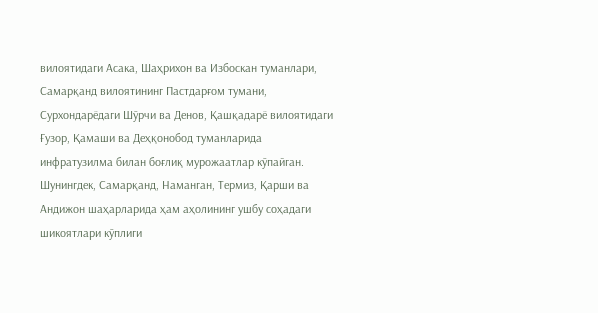вилоятидаги Асака, Шаҳрихон ва Избоскан туманлари, Самарқанд вилоятининг Пастдарғом тумани, Сурхондарёдаги Шўрчи ва Денов, Қашқадарё вилоятидаги Ғузор, Қамаши ва Деҳқонобод туманларида инфратузилма билан боғлиқ мурожаатлар кўпайган. Шунингдек, Самарқанд, Наманган, Термиз, Қарши ва Андижон шаҳарларида ҳам аҳолининг ушбу соҳадаги шикоятлари кўплиги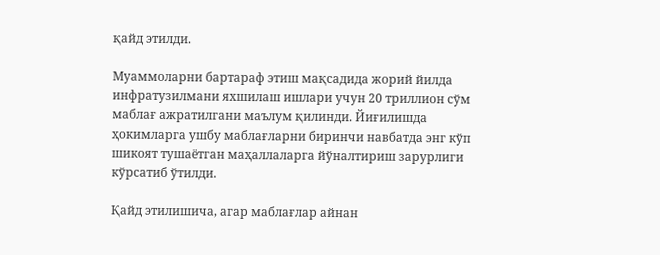қайд этилди.

Муаммоларни бартараф этиш мақсадида жорий йилда инфратузилмани яхшилаш ишлари учун 20 триллион сўм маблағ ажратилгани маълум қилинди. Йиғилишда ҳокимларга ушбу маблағларни биринчи навбатда энг кўп шикоят тушаётган маҳаллаларга йўналтириш зарурлиги кўрсатиб ўтилди.

Қайд этилишича, агар маблағлар айнан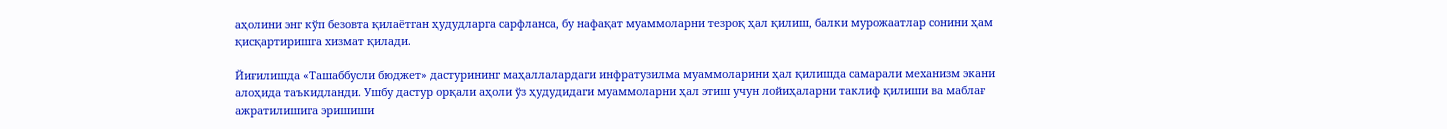аҳолини энг кўп безовта қилаётган ҳудудларга сарфланса, бу нафақат муаммоларни тезроқ ҳал қилиш, балки мурожаатлар сонини ҳам қисқартиришга хизмат қилади.

Йиғилишда «Ташаббусли бюджет» дастурининг маҳаллалардаги инфратузилма муаммоларини ҳал қилишда самарали механизм экани алоҳида таъкидланди. Ушбу дастур орқали аҳоли ўз ҳудудидаги муаммоларни ҳал этиш учун лойиҳаларни таклиф қилиши ва маблағ ажратилишига эришиши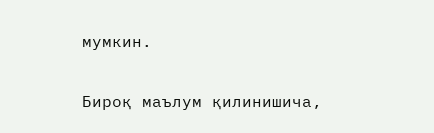мумкин.

Бироқ маълум қилинишича,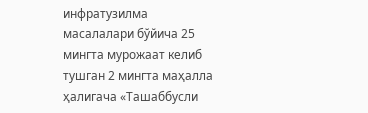инфратузилма масалалари бўйича 25 мингта мурожаат келиб тушган 2 мингта маҳалла ҳалигача «Ташаббусли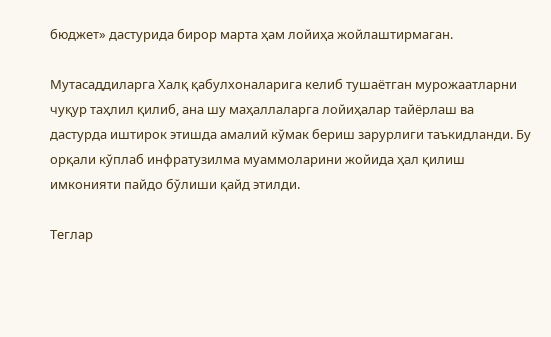бюджет» дастурида бирор марта ҳам лойиҳа жойлаштирмаган.

Мутасаддиларга Халқ қабулхоналарига келиб тушаётган мурожаатларни чуқур таҳлил қилиб, ана шу маҳаллаларга лойиҳалар тайёрлаш ва дастурда иштирок этишда амалий кўмак бериш зарурлиги таъкидланди. Бу орқали кўплаб инфратузилма муаммоларини жойида ҳал қилиш имконияти пайдо бўлиши қайд этилди.

Теглар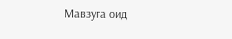Мавзуга оид